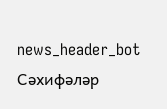news_header_bot
Сәхифәләр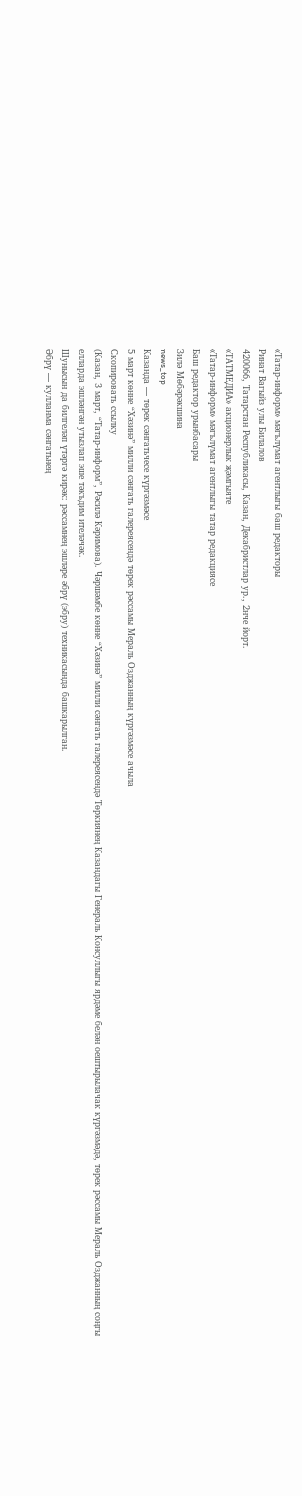«Татар-информ» мәгълүмат агентлыгы баш редакторы
Ринат Вагыйз улы Билалов
420066, Татарстан Республикасы, Казан, Декабристлар ур., 2нче йорт.
«ТАТМЕДИА» акционерлык җәмгыяте
«Татар-информ» мәгълүмат агентлыгы татар редакциясе
Баш редактор урынбасары
Зилә Мөбәрәкшина
news_top
Казанда — төрек сәнгатьчесе күргәзмәсе
5 март көнне “Хәзинә” милли сәнгать галереясендә төрек рәссамы Мераль Озджанның күргәзмәсе ачыла
Скопировать ссылку
(Казан, 3 март, “Татар-информ”, Рәсилә Кәримова). Чәршәмбе көнне “Хәзинә” милли сәнгать галереясендә Төркиянең Казандагы Генераль Консуллыгы ярдәме белән оештырылачак күргәзмәдә, төрек рәссамы Мераль Озджанның соңгы елларда эшләнгән утызлап эше тәкъдим ителәчәк.
Шунысын да билгеләп үтәргә кирәк: рәссамнең эшләре әбрү (эбру) техникасында башкарылган.
Әбрү — кулланма сәнгатьнең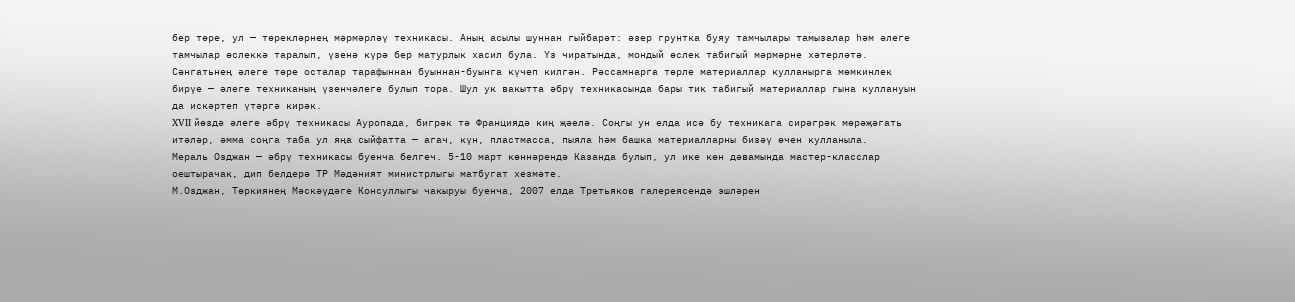бер төре, ул — төрекләрнең мәрмәрләү техникасы. Аның асылы шуннан гыйбарәт: әзер грунтка буяу тамчылары тамызалар һәм әлеге тамчылар өслеккә таралып, үзенә күрә бер матурлык хасил була. Үз чиратында, мондый өслек табигый мәрмәрне хәтерләтә.
Сәнгатьнең әлеге төре осталар тарафыннан буыннан-буынга күчеп килгән. Рәссамнарга төрле материаллар кулланырга мөмкинлек бирүе — әлеге техниканың үзенчәлеге булып тора. Шул ук вакытта әбрү техникасында бары тик табигый материаллар гына куллануын да искәртеп үтәргә кирәк.
XVII йөздә әлеге әбрү техникасы Ауропада, бигрәк тә Франциядә киң җәелә. Соңгы ун елда исә бу техникага сирәгрәк мөрәҗәгать итәләр, әмма соңга таба ул яңа сыйфатта — агач, күн, пластмасса, пыяла һәм башка материалларны бизәү өчен кулланыла.
Мераль Озджан — әбрү техникасы буенча белгеч. 5-10 март көннәрендә Казанда булып, ул ике көн дәвамында мастер-класслар оештырачак, дип белдерә ТР Мәдәният министрлыгы матбугат хезмәте.
М.Озджан, Төркиянең Мәскәүдәге Консуллыгы чакыруы буенча, 2007 елда Третьяков галереясендә эшләрен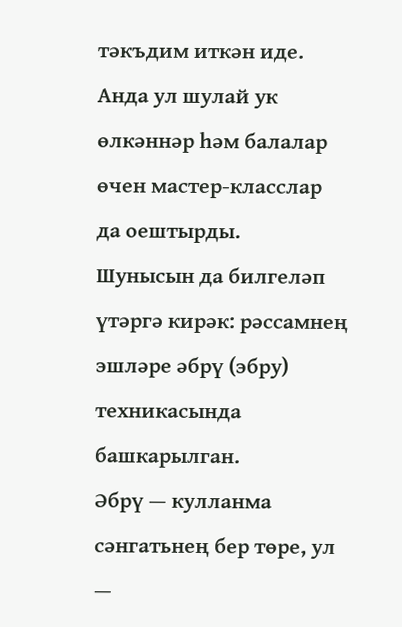тәкъдим иткән иде. Анда ул шулай ук өлкәннәр һәм балалар өчен мастер-класслар да оештырды.
Шунысын да билгеләп үтәргә кирәк: рәссамнең эшләре әбрү (эбру) техникасында башкарылган.
Әбрү — кулланма сәнгатьнең бер төре, ул —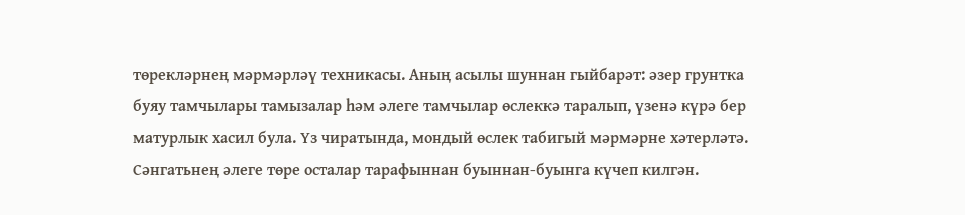төрекләрнең мәрмәрләү техникасы. Аның асылы шуннан гыйбарәт: әзер грунтка буяу тамчылары тамызалар һәм әлеге тамчылар өслеккә таралып, үзенә күрә бер матурлык хасил була. Үз чиратында, мондый өслек табигый мәрмәрне хәтерләтә.
Сәнгатьнең әлеге төре осталар тарафыннан буыннан-буынга күчеп килгән.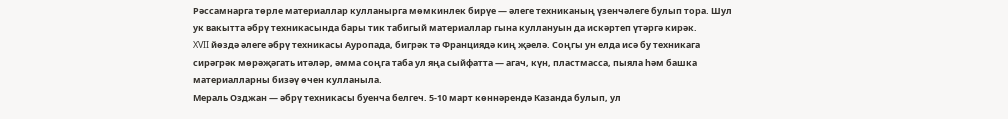Рәссамнарга төрле материаллар кулланырга мөмкинлек бирүе — әлеге техниканың үзенчәлеге булып тора. Шул ук вакытта әбрү техникасында бары тик табигый материаллар гына куллануын да искәртеп үтәргә кирәк.
XVII йөздә әлеге әбрү техникасы Ауропада, бигрәк тә Франциядә киң җәелә. Соңгы ун елда исә бу техникага сирәгрәк мөрәҗәгать итәләр, әмма соңга таба ул яңа сыйфатта — агач, күн, пластмасса, пыяла һәм башка материалларны бизәү өчен кулланыла.
Мераль Озджан — әбрү техникасы буенча белгеч. 5-10 март көннәрендә Казанда булып, ул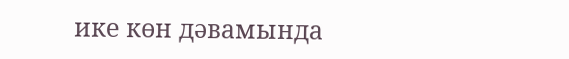ике көн дәвамында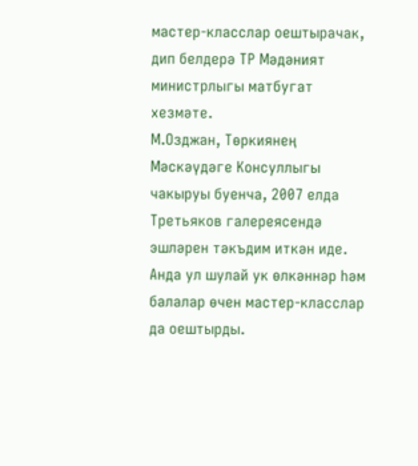мастер-класслар оештырачак, дип белдерә ТР Мәдәният министрлыгы матбугат хезмәте.
М.Озджан, Төркиянең Мәскәүдәге Консуллыгы чакыруы буенча, 2007 елда Третьяков галереясендә эшләрен тәкъдим иткән иде. Анда ул шулай ук өлкәннәр һәм балалар өчен мастер-класслар да оештырды.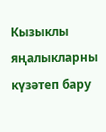Кызыклы яңалыкларны күзәтеп бару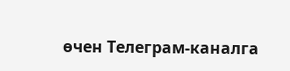өчен Телеграм-каналга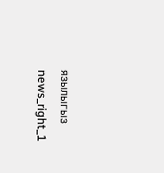язылыгыз
news_right_1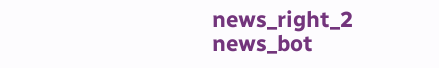news_right_2
news_bot